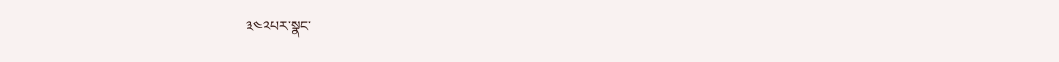༣༤༢པར་སྣང་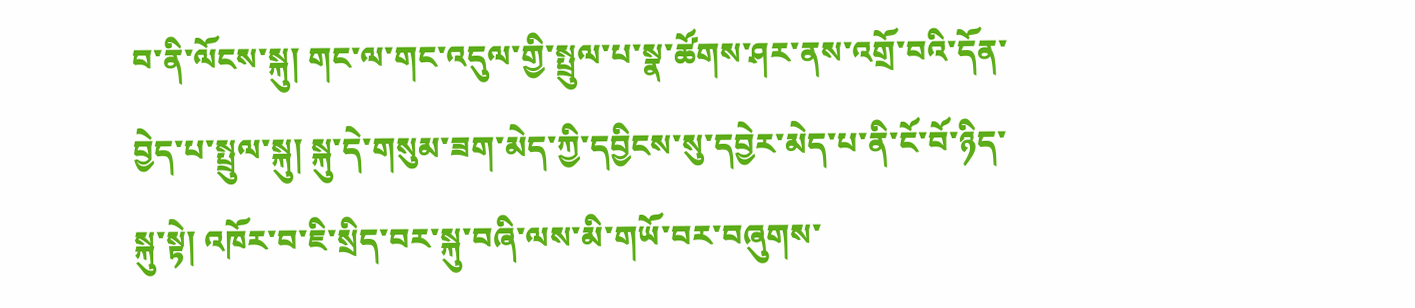བ་ནི་ལོངས་སྐུ། གང་ལ་གང་འདུལ་གྱི་སྤྲུལ་པ་སྣ་ཚོགས་ཤར་ནས་འགྲོ་བའི་དོན་བྱེད་པ་སྤྲུལ་སྐུ། སྐུ་དེ་གསུམ་ཟག་མེད་ཀྱི་དབྱིངས་སུ་དབྱེར་མེད་པ་ནི་ངོ་བོ་ཉིད་སྐུ་སྟེ། འཁོར་བ་ཇི་སྲིད་བར་སྐུ་བཞི་ལས་མི་གཡོ་བར་བཞུགས་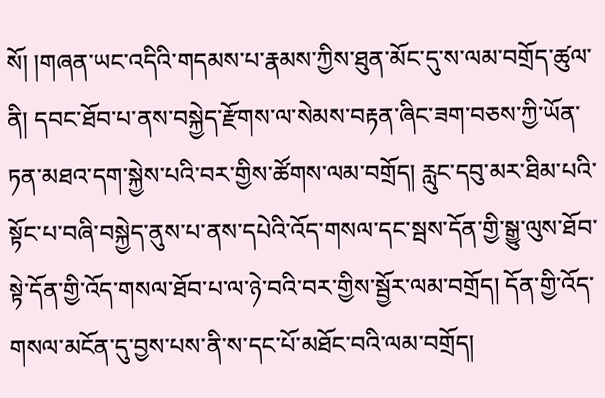སོ། །གཞན་ཡང་འདིའི་གདམས་པ་རྣམས་ཀྱིས་ཐུན་མོང་དུ་ས་ལམ་བགྲོད་ཚུལ་ནི། དབང་ཐོབ་པ་ནས་བསྐྱེད་རྫོགས་ལ་སེམས་བརྟན་ཞིང་ཟག་བཅས་ཀྱི་ཡོན་ཏན་མཐའ་དག་སྐྱེས་པའི་བར་གྱིས་ཚོགས་ལམ་བགྲོད། རླུང་དབུ་མར་ཐིམ་པའི་སྟོང་པ་བཞི་བསྐྱེད་ནུས་པ་ནས་དཔེའི་འོད་གསལ་དང་སྦས་དོན་གྱི་སྒྱུ་ལུས་ཐོབ་སྟེ་དོན་གྱི་འོད་གསལ་ཐོབ་པ་ལ་ཉེ་བའི་བར་གྱིས་སྦྱོར་ལམ་བགྲོད། དོན་གྱི་འོད་གསལ་མངོན་དུ་བྱས་པས་ནི་ས་དང་པོ་མཐོང་བའི་ལམ་བགྲོད།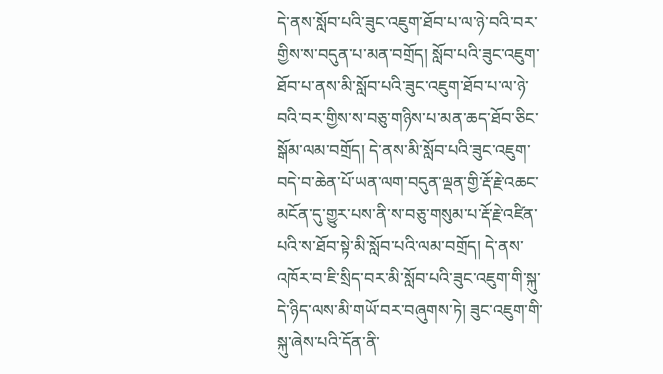དེ་ནས་སློབ་པའི་ཟུང་འཇུག་ཐོབ་པ་ལ་ཉེ་བའི་བར་གྱིས་ས་བདུན་པ་མན་བགྲོད། སློབ་པའི་ཟུང་འཇུག་ཐོབ་པ་ནས་མི་སློབ་པའི་ཟུང་འཇུག་ཐོབ་པ་ལ་ཉེ་བའི་བར་གྱིས་ས་བཅུ་གཉིས་པ་མན་ཆད་ཐོབ་ཅིང་སྒོམ་ལམ་བགྲོད། དེ་ནས་མི་སློབ་པའི་ཟུང་འཇུག་བདེ་བ་ཆེན་པོ་ཡན་ལག་བདུན་ལྡན་གྱི་རྡོ་རྗེ་འཆང་མངོན་དུ་གྱུར་པས་ནི་ས་བཅུ་གསུམ་པ་རྡོ་རྗེ་འཛིན་པའི་ས་ཐོབ་སྟེ་མི་སློབ་པའི་ལམ་བགྲོད། དེ་ནས་འཁོར་བ་ཇི་སྲིད་བར་མི་སློབ་པའི་ཟུང་འཇུག་གི་སྐུ་དེ་ཉིད་ལས་མི་གཡོ་བར་བཞུགས་ཏེ། ཟུང་འཇུག་གི་སྐུ་ཞེས་པའི་དོན་ནི་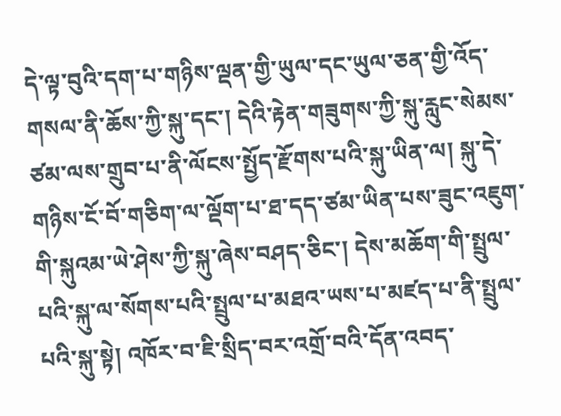དེ་ལྟ་བུའི་དག་པ་གཉིས་ལྡན་གྱི་ཡུལ་དང་ཡུལ་ཅན་གྱི་འོད་གསལ་ནི་ཆོས་ཀྱི་སྐུ་དང་། དེའི་རྟེན་གཟུགས་ཀྱི་སྐུ་རླུང་སེམས་ཙམ་ལས་གྲུབ་པ་ནི་ལོངས་སྤྱོད་རྫོགས་པའི་སྐུ་ཡིན་ལ། སྐུ་དེ་གཉིས་ངོ་བོ་གཅིག་ལ་ལྡོག་པ་ཐ་དད་ཙམ་ཡིན་པས་ཟུང་འཇུག་གི་སྐུའམ་ཡེ་ཤེས་ཀྱི་སྐུ་ཞེས་བཤད་ཅིང་། དེས་མཆོག་གི་སྤྲུལ་པའི་སྐུ་ལ་སོགས་པའི་སྤྲུལ་པ་མཐའ་ཡས་པ་མཛད་པ་ནི་སྤྲུལ་པའི་སྐུ་སྟེ། འཁོར་བ་ཇི་སྲིད་བར་འགྲོ་བའི་དོན་འབད་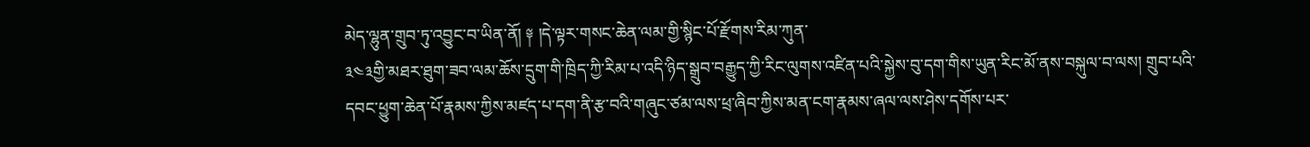མེད་ལྷུན་གྲུབ་ཏུ་འབྱུང་བ་ཡིན་ནོ། ༈ །དེ་ལྟར་གསང་ཆེན་ལམ་གྱི་སྙིང་པོ་རྫོགས་རིམ་ཀུན་
༣༤༣གྱི་མཐར་ཐུག་ཟབ་ལམ་ཆོས་དྲུག་གི་ཁྲིད་ཀྱི་རིམ་པ་འདི་ཉིད་སྒྲུབ་བརྒྱུད་ཀྱི་རིང་ལུགས་འཛིན་པའི་སྐྱེས་བུ་དག་གིས་ཡུན་རིང་མོ་ནས་བསྐུལ་བ་ལས། གྲུབ་པའི་དབང་ཕྱུག་ཆེན་པོ་རྣམས་ཀྱིས་མཛད་པ་དག་ནི་རྩ་བའི་གཞུང་ཙམ་ལས་ཕྲ་ཞིབ་ཀྱིས་མན་ངག་རྣམས་ཞལ་ལས་ཤེས་དགོས་པར་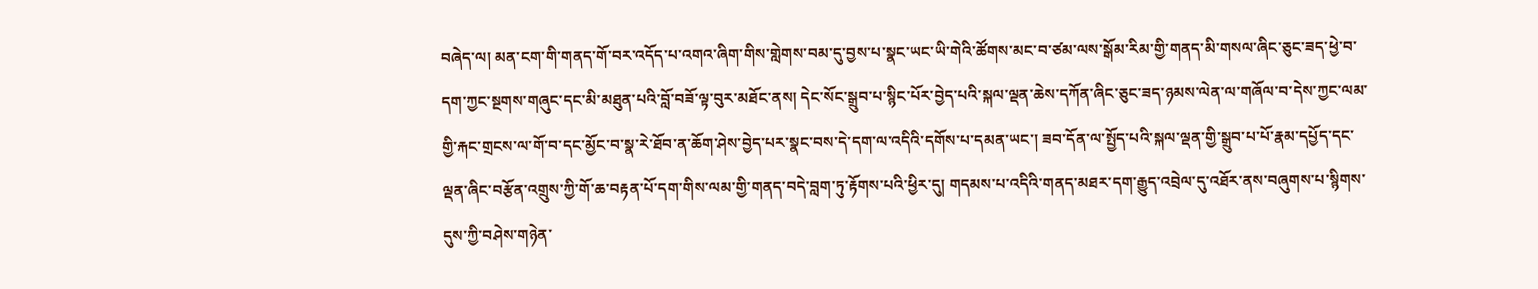བཞེད་ལ། མན་ངག་གི་གནད་གོ་བར་འདོད་པ་འགའ་ཞིག་གིས་གླེགས་བམ་དུ་བྱས་པ་སྣང་ཡང་ཡི་གེའི་ཚོགས་མང་བ་ཙམ་ལས་སྒོམ་རིམ་གྱི་གནད་མི་གསལ་ཞིང་ཅུང་ཟད་ཕྱེ་བ་དག་ཀྱང་སྔགས་གཞུང་དང་མི་མཐུན་པའི་བློ་བཟོ་ལྟ་བུར་མཐོང་ནས། དེང་སོང་སྒྲུབ་པ་སྙིང་པོར་བྱེད་པའི་སྐལ་ལྡན་ཆེས་དཀོན་ཞིང་ཅུང་ཟད་ཉམས་ལེན་ལ་གཞོལ་བ་དེས་ཀྱང་ལམ་གྱི་རྐང་གྲངས་ལ་གོ་བ་དང་མྱོང་བ་སྣ་རེ་ཐོབ་ན་ཆོག་ཤེས་བྱེད་པར་སྣང་བས་དེ་དག་ལ་འདིའི་དགོས་པ་དམན་ཡང་། ཟབ་དོན་ལ་སྤྱོད་པའི་སྐལ་ལྡན་གྱི་སྒྲུབ་པ་པོ་རྣམ་དཔྱོད་དང་ལྡན་ཞིང་བརྩོན་འགྲུས་ཀྱི་གོ་ཆ་བརྟན་པོ་དག་གིས་ལམ་གྱི་གནད་བདེ་བླག་ཏུ་རྟོགས་པའི་ཕྱིར་དུ། གདམས་པ་འདིའི་གནད་མཐར་དག་རྒྱུད་འབྲེལ་དུ་འཐོར་ནས་བཞུགས་པ་སྙིགས་དུས་ཀྱི་བཤེས་གཉེན་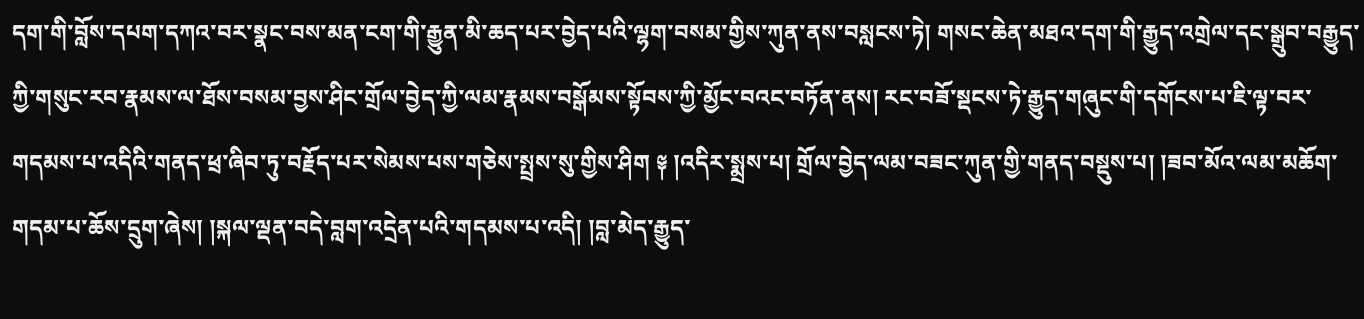དག་གི་བློས་དཔག་དཀའ་བར་སྣང་བས་མན་ངག་གི་རྒྱུན་མི་ཆད་པར་བྱེད་པའི་ལྷག་བསམ་གྱིས་ཀུན་ནས་བསླངས་ཏེ། གསང་ཆེན་མཐའ་དག་གི་རྒྱུད་འགྲེལ་དང་སྒྲུབ་བརྒྱུད་ཀྱི་གསུང་རབ་རྣམས་ལ་ཐོས་བསམ་བྱས་ཤིང་གྲོལ་བྱེད་ཀྱི་ལམ་རྣམས་བསྒོམས་སྟོབས་ཀྱི་མྱོང་བའང་བཏོན་ནས། རང་བཟོ་སྡངས་ཏེ་རྒྱུད་གཞུང་གི་དགོངས་པ་ཇི་ལྟ་བར་གདམས་པ་འདིའི་གནད་ཕྲ་ཞིབ་ཏུ་བརྗོད་པར་སེམས་པས་གཅེས་སྤྲས་སུ་གྱིས་ཤིག ༈ །འདིར་སྨྲས་པ། གྲོལ་བྱེད་ལམ་བཟང་ཀུན་གྱི་གནད་བསྡུས་པ། །ཟབ་མོའ་ལམ་མཆོག་གདམ་པ་ཆོས་དྲུག་ཞེས། །སྐལ་ལྡན་བདེ་བླག་འདྲེན་པའི་གདམས་པ་འདི། །བླ་མེད་རྒྱུད་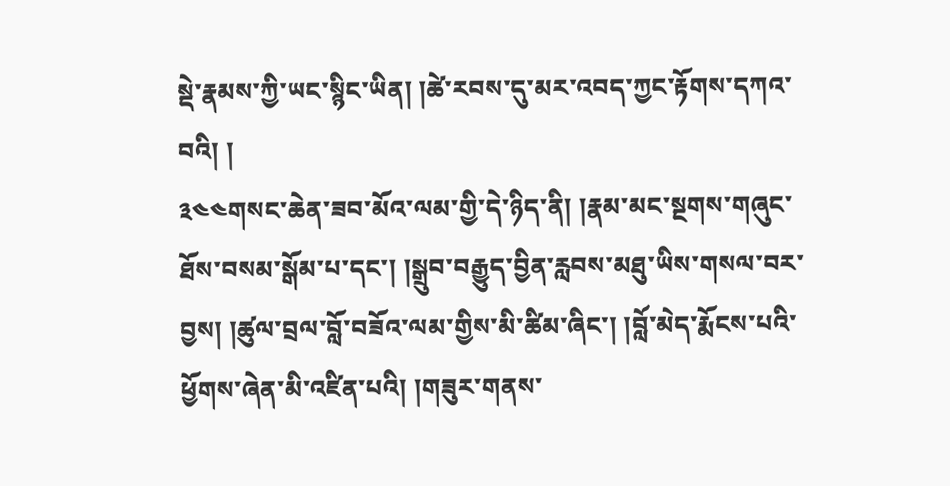སྡེ་རྣམས་ཀྱི་ཡང་སྙིང་ཡིན། །ཚེ་རབས་དུ་མར་འབད་ཀྱང་རྟོགས་དཀའ་བའི། །
༣༤༤གསང་ཆེན་ཟབ་མོའ་ལམ་གྱི་དེ་ཉིད་ནི། །རྣམ་མང་སྔགས་གཞུང་ཐོས་བསམ་སྒོམ་པ་དང་། །སྒྲུབ་བརྒྱུད་བྱིན་རླབས་མཐུ་ཡིས་གསལ་བར་བྱས། །ཚུལ་བྲལ་བློ་བཟོའ་ལམ་གྱིས་མི་ཚིམ་ཞིང་། །བློ་མེད་རྨོངས་པའི་ཕྱོགས་ཞེན་མི་འཛིན་པའི། །གཟུར་གནས་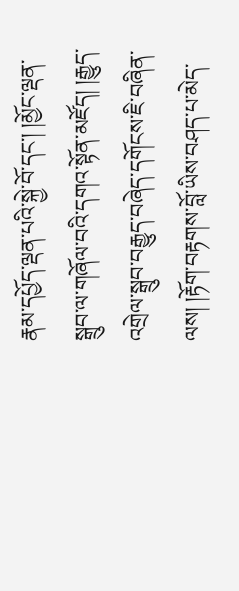རྣམ་དཔྱོད་ལྡན་པའི་སྐྱེ་བོ་དང་། །མྱོང་ལྡན་སྒྲུབ་ལ་གཞོལ་བའི་དགའ་སྟོན་མཛོད། །རྒྱུད་འགྲེལ་སྒྲུབ་བརྒྱུད་བཞེད་དགོངས་ཇི་བཞིན་ལས། །རྟོག་བརྟགས་བློ་ཡིས་བཤད་པ་མེད་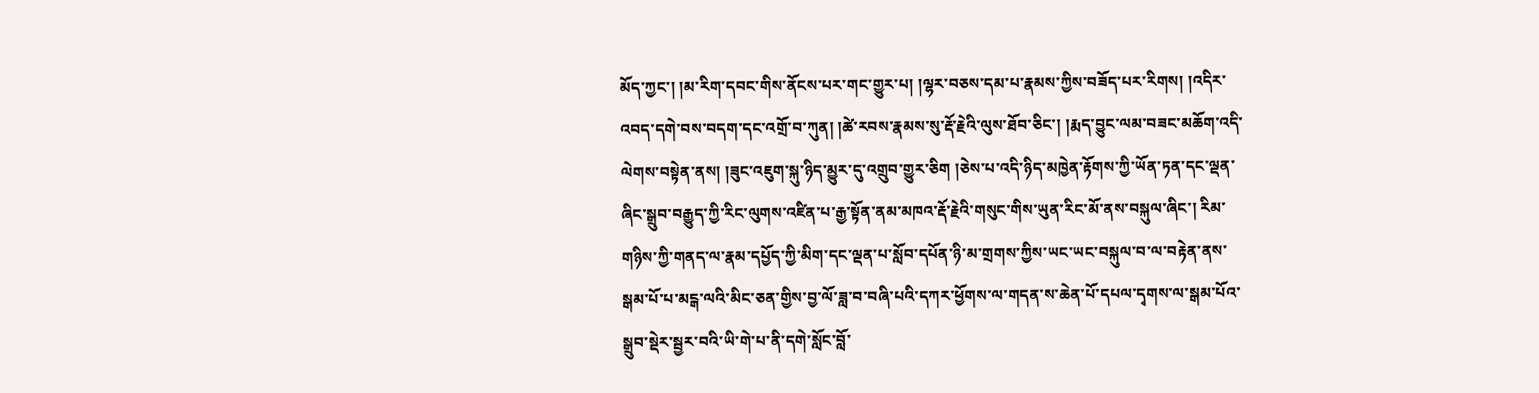མོད་ཀྱང་། །མ་རིག་དབང་གིས་ནོངས་པར་གང་གྱུར་པ། །ལྷར་བཅས་དམ་པ་རྣམས་ཀྱིས་བཟོད་པར་རིགས། །འདིར་འབད་དགེ་བས་བདག་དང་འགྲོ་བ་ཀུན། །ཚེ་རབས་རྣམས་སུ་རྡོ་རྗེའི་ལུས་ཐོབ་ཅིང་། །རྨད་བྱུང་ལམ་བཟང་མཆོག་འདི་ལེགས་བསྟེན་ནས། །ཟུང་འཇུག་སྐུ་ཉིད་མྱུར་དུ་འགྲུབ་གྱུར་ཅིག །ཅེས་པ་འདི་ཉིད་མཁྱེན་རྟོགས་ཀྱི་ཡོན་ཏན་དང་ལྡན་ཞིང་སྒྲུབ་བརྒྱུད་ཀྱི་རིང་ལུགས་འཛིན་པ་རྒྱ་སྟོན་ནམ་མཁའ་རྡོ་རྗེའི་གསུང་གིས་ཡུན་རིང་མོ་ནས་བསྐུལ་ཞིང་། རིམ་གཉིས་ཀྱི་གནད་ལ་རྣམ་དཔྱོད་ཀྱི་མིག་དང་ལྡན་པ་སློབ་དཔོན་ཉི་མ་གྲགས་ཀྱིས་ཡང་ཡང་བསྐུལ་བ་ལ་བརྟེན་ནས་སྒམ་པོ་པ་མངྒ་ལའི་མིང་ཅན་གྱིས་བྱ་ལོ་ཟླ་བ་བཞི་པའི་དཀར་ཕྱོགས་ལ་གདན་ས་ཆེན་པོ་དཔལ་དྭགས་ལ་སྒམ་པོའ་སྒྲུབ་སྡེར་སྦྱར་བའི་ཡི་གེ་པ་ནི་དགེ་སློང་བློ་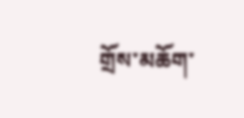གྲོས་མཆོག་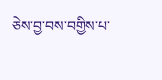ཅེས་བྱ་བས་བགྱིས་པ་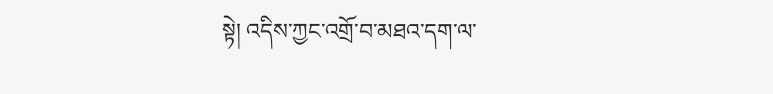སྟེ། འདིས་ཀྱང་འགྲོ་བ་མཐའ་དག་ལ་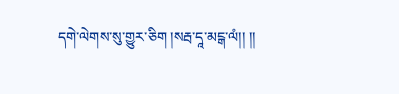དགེ་ལེགས་སུ་གྱུར་ཅིག །སརྦ་དཱ་མངྒ་ལཾ།། །།